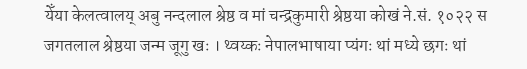येँया केलत्वालय् अबु नन्दलाल श्रेष्ठ व मां चन्द्रकुमारी श्रेष्ठया कोखं ने.सं. १०२२ स जगतलाल श्रेष्ठया जन्म जूगु खः । थ्वय्कः नेपालभाषाया प्यंगः थां मध्ये छगः थां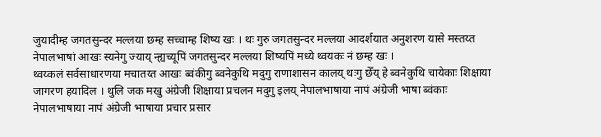जुयादीम्ह जगतसुन्दर मल्लया छम्ह सच्चाम्ह शिष्य खः । थः गुरु जगतसुन्दर मल्लया आदर्शयात अनुशरण यासे मस्तय्त नेपालभाषां आखः स्यनेगु ज्याय् न्ह्यच्यूपिं जगतसुन्दर मल्लया शिष्यपिं मध्ये थ्वयकः नं छम्ह खः ।
थ्वय्कलं सर्वसाधारणया मचातय्त आखः ब्वंकीगु ब्वनेकुथि मदुगु राणाशासन कालय् थःगु छेँय् हे ब्वनेकुथि चायेकाः शिक्षाया जागरण हयादिल । थुलि जक मखु अंग्रेजी शिक्षाया प्रचलन मदुगु इलय् नेपालभाषाया नापं अंग्रेजी भाषा ब्वंकाः नेपालभाषाया नापं अंग्रेजी भाषाया प्रचार प्रसार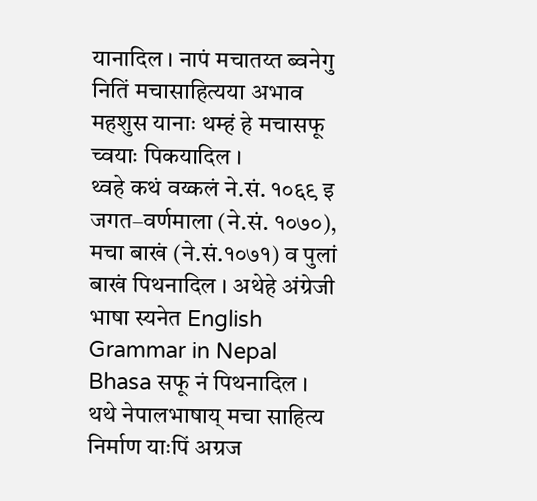यानादिल । नापं मचातय्त ब्वनेगु नितिं मचासाहित्यया अभाव महशुस यानाः थम्हं हे मचासफू च्वयाः पिकयादिल ।
थ्वहे कथं वय्कलं ने.सं. १०६९ इ जगत–वर्णमाला (ने.सं. १०७०), मचा बाखं (ने.सं.१०७१) व पुलां बाखं पिथनादिल । अथेहे अंग्रेजी भाषा स्यनेत English Grammar in Nepal Bhasa सफू नं पिथनादिल । थथे नेपालभाषाय् मचा साहित्य निर्माण याःपिं अग्रज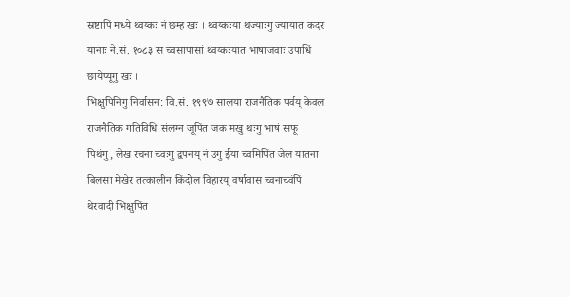स्रष्टापिं मध्ये थ्वय्कः नं छम्ह खः । थ्वय्कःया थज्याःगु ज्यायात कदर यानाः ने.सं. १०८३ स च्वसापासां थ्वय्कःयात भाषाजवाः उपाधिं छायेप्यूगु खः ।
भिक्षुपिनिगु निर्वासन: वि.सं. १९९७ सालया राजनैतिक पर्वय् केवल राजनैतिक गतिविधि संलग्न जूपिंत जक मखु थःगु भाषं सफू पिथंगु, लेख रचना च्वःगु द्वपनय् नं उगु ईया च्वमिपिंत जेल यातना बिलसा मेखेर तत्कालीन किंदोल विहारय् वर्षावास च्वनाच्वंपिं थेरवादी भिक्षुपिंत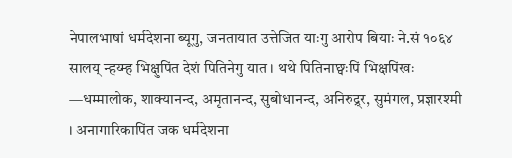नेपालभाषां धर्मदेशना ब्यूगु, जनतायात उत्तेजित याःगु आरोप बियाः ने.सं १०६४ सालय् न्हय्म्ह भिक्षुपिंत देशं पितिनेगु यात । थथे पितिनाछ्वःपिं भिक्षपिंखः —धम्मालोक, शाक्यानन्द, अमृतानन्द, सुबोधानन्द, अनिरुद्र्र, सुमंगल, प्रज्ञारश्मी । अनागारिकापिंत जक धर्मदेशना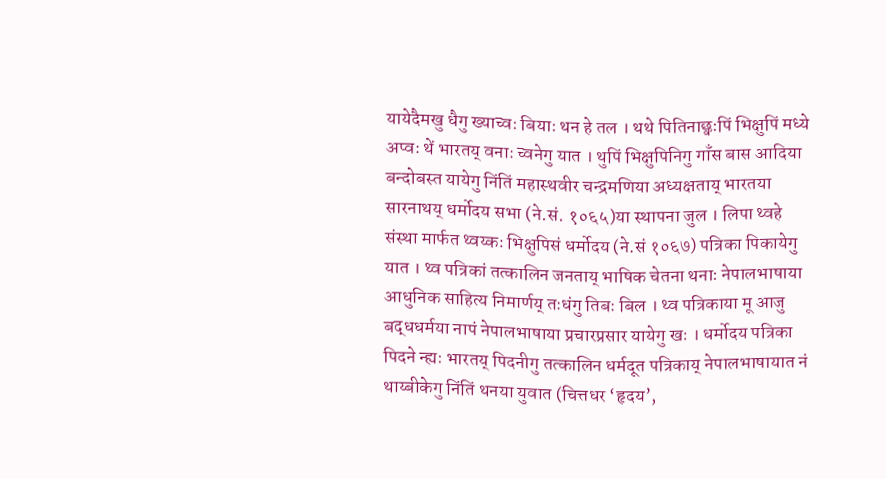यायेदैमखु धैगु ख्याच्वः बियाः थन हे तल । थथे पितिनाछ्वःपिं भिक्षुपिं मध्ये अप्वः थें भारतय् वनाः च्वनेगु यात । थुपिं भिक्षुपिनिगु गाँस बास आदिया बन्दोबस्त यायेगु निंतिं महास्थवीर चन्द्रमणिया अध्यक्षताय् भारतया सारनाथय् धर्मोदय सभा (ने.सं. १०६५)या स्थापना जुल । लिपा थ्वहे संस्था मार्फत थ्वय्कः भिक्षुपिसं धर्मोदय (ने.सं १०६७) पत्रिका पिकायेगु यात । थ्व पत्रिकां तत्कालिन जनताय् भाषिक चेतना थनाः नेपालभाषाया आधुनिक साहित्य निमार्णय् तःधंगु तिबः बिल । थ्व पत्रिकाया मू आजु बद्धधर्मया नापं नेपालभाषाया प्रचारप्रसार यायेगु खः । धर्मोदय पत्रिका पिदने न्ह्यः भारतय् पिदनीगु तत्कालिन धर्मदूत पत्रिकाय् नेपालभाषायात नं थाय्बीकेगु निंतिं थनया युवात (चित्तधर ‘हृदय’,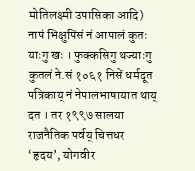मोतिलक्ष्मी उपासिका आदि) नापं भिक्षुपिंसं नं आपालं कुतः याःगु खः । फुक्कसिगु थज्याःगु कुतलं ने.सं १०६१ निसें धर्मदूत पत्रिकाय् नं नेपालभाषायात थाय् दत । तर १९९७ सालया राजनैतिक पर्वय् चित्तधर ‘हृदय’, योगवीर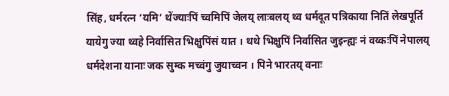सिंह, धर्मरत्न ‘यमि’ थेंज्याःपिं च्वमिपिं जेलय् लाःबलय् थ्व धर्मदूत पत्रिकाया नितिं लेखपूर्ति यायेगु ज्या थ्वहे निर्वासित भिक्षुपिंसं यात । थथे भिक्षुपिं निर्वासित जुइन्ह्यः नं वय्कःपिं नेपालय् धर्मदेशना यानाः जक सुम्क मच्वंगु जुयाच्वन । पिने भारतय् वनाः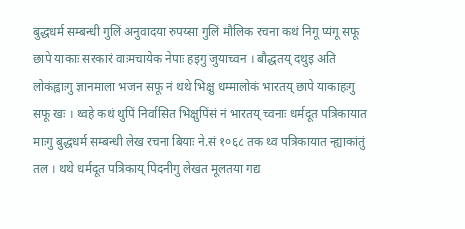बुद्धधर्म सम्बन्धी गुलिं अनुवादया रुपय्सा गुलिं मौलिक रचना कथं निगू प्यंगू सफू छापे याकाः सरकारं वाःमचायेक नेपाः हइगु जुयाच्वन । बौद्धतय् दथुइ अति लोकंह्वाःगु ज्ञानमाला भजन सफू नं थथे भिक्षु धम्मालोकं भारतय् छापे याकाहःगु सफू खः । थ्वहे कथं थुपिं निर्वासित भिक्षुपिंसं नं भारतय् च्वनाः धर्मदूत पत्रिकायात माःगु बुद्धधर्म सम्बन्धी लेख रचना बियाः ने.सं १०६८ तक थ्व पत्रिकायात न्ह्याकांतुं तल । थथे धर्मदूत पत्रिकाय् पिदनीगु लेखत मूलतया गद्य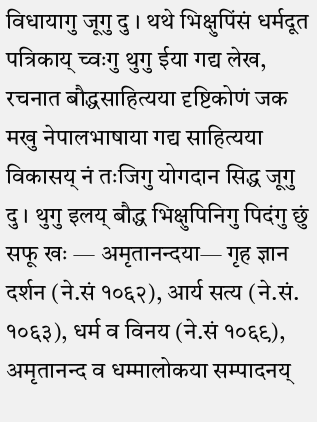विधायागु जूगु दु । थथे भिक्षुपिंसं धर्मदूत पत्रिकाय् च्वःगु थुगु ईया गद्य लेख, रचनात बौद्धसाहित्यया दृष्टिकोणं जक मखु नेपालभाषाया गद्य साहित्यया विकासय् नं तःजिगु योगदान सिद्ध जूगु दु । थुगु इलय् बौद्ध भिक्षुपिनिगु पिदंगु छुं सफू खः — अमृतानन्दया— गृह ज्ञान दर्शन (ने.सं १०६२), आर्य सत्य (ने.सं. १०६३), धर्म व विनय (ने.सं १०६९), अमृतानन्द व धम्मालोकया सम्पादनय्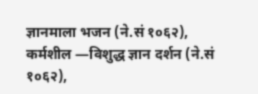ज्ञानमाला भजन (ने.सं १०६२), कर्मशील —विशुद्ध ज्ञान दर्शन (ने.सं १०६२),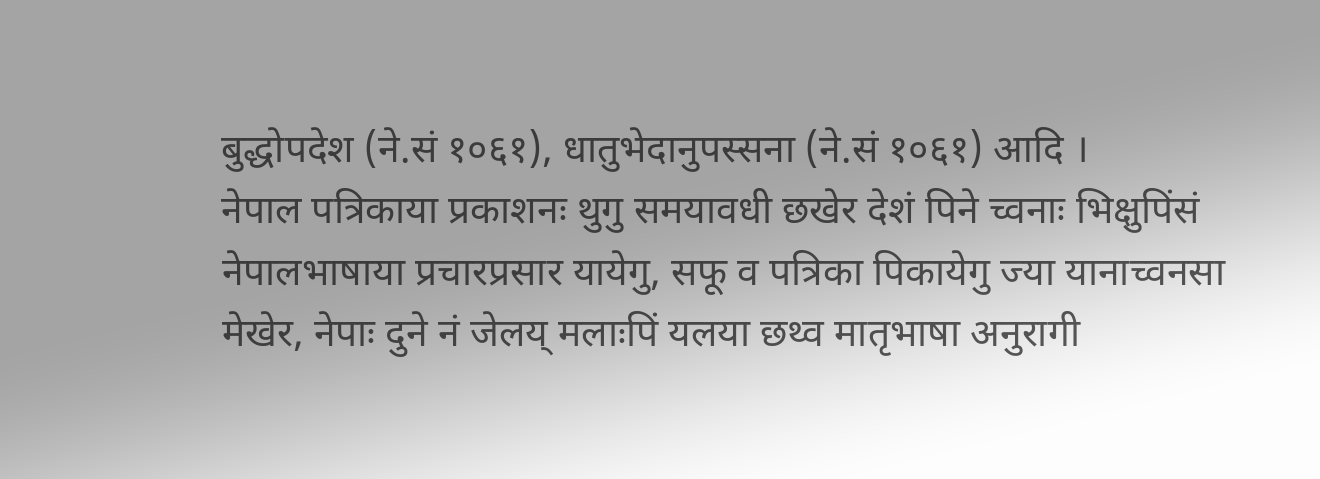बुद्धोपदेश (ने.सं १०६१), धातुभेदानुपस्सना (ने.सं १०६१) आदि ।
नेपाल पत्रिकाया प्रकाशनः थुगु समयावधी छखेर देशं पिने च्वनाः भिक्षुपिंसं नेपालभाषाया प्रचारप्रसार यायेगु, सफू व पत्रिका पिकायेगु ज्या यानाच्वनसा मेखेर, नेपाः दुने नं जेलय् मलाःपिं यलया छथ्व मातृभाषा अनुरागी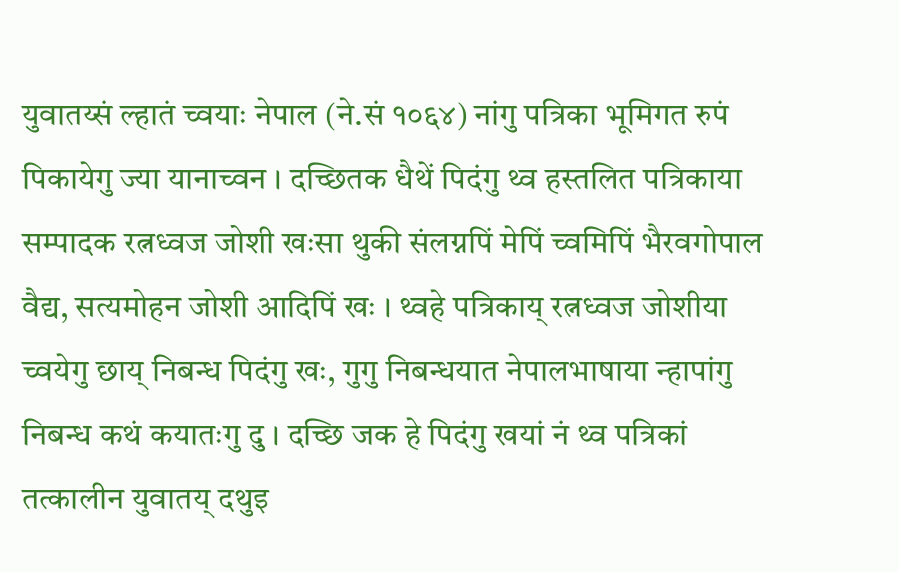युवातय्सं ल्हातं च्वयाः नेपाल (ने.सं १०६४) नांगु पत्रिका भूमिगत रुपं पिकायेगु ज्या यानाच्वन । दच्छितक धैथें पिदंगु थ्व हस्तलित पत्रिकाया सम्पादक रत्नध्वज जोशी खःसा थुकी संलग्नपिं मेपिं च्वमिपिं भैरवगोपाल वैद्य, सत्यमोहन जोशी आदिपिं खः । थ्वहे पत्रिकाय् रत्नध्वज जोशीया च्वयेगु छाय् निबन्ध पिदंगु खः, गुगु निबन्धयात नेपालभाषाया न्हापांगु निबन्ध कथं कयातःगु दु । दच्छि जक हे पिदंगु खयां नं थ्व पत्रिकां तत्कालीन युवातय् दथुइ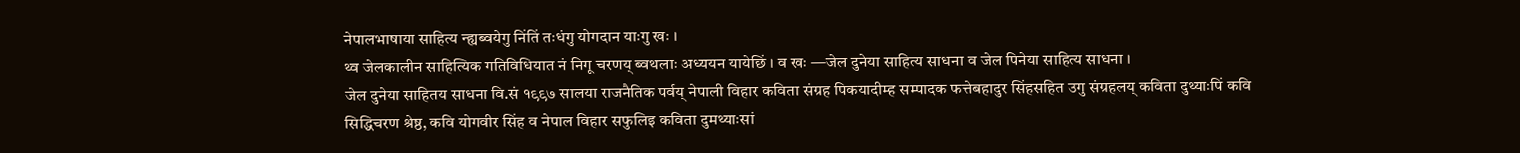नेपालभाषाया साहित्य न्ह्यब्वयेगु निंतिं तःधंगु योगदान याःगु खः ।
थ्व जेलकालीन साहित्यिक गतिविधियात नं निगू चरणय् ब्वथलाः अध्ययन यायेछिं । व खः —जेल दुनेया साहित्य साधना व जेल पिनेया साहित्य साधना ।
जेल दुनेया साहितय साधना वि.सं १९९७ सालया राजनैतिक पर्वय् नेपाली विहार कविता संग्रह पिकयादीम्ह सम्पादक फत्तेबहादुर सिंहसहित उगु संग्रहलय् कविता दुथ्याःपिं कवि सिद्धिचरण श्रेष्ठ, कवि योगवीर सिंह व नेपाल विहार सफुलिइ कविता दुमथ्याःसां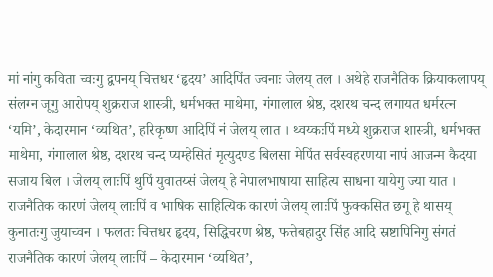मां नांगु कविता च्वःगु द्वपनय् चित्तधर ‘हृदय’ आदिपिंत ज्वनाः जेलय् तल । अथेहे राजनैतिक क्रियाकलापय् संलग्न जूगु आरोपय् शुक्रराज शास्त्री, धर्मभक्त माथेमा, गंगालाल श्रेष्ठ, दशरथ चन्द लगायत धर्मरत्न ‘यमि’, केदारमान ‘व्यथित’, हरिकृष्ण आदिपिं नं जेलय् लात । थ्वय्कःपिं मध्ये शुक्रराज शास्त्री, धर्मभक्त माथेमा, गंगालाल श्रेष्ठ, दशरथ चन्द प्यम्हेसितं मृत्युदण्ड बिलसा मेपिंत सर्वस्वहरणया नापं आजन्म कैदया सजाय बिल । जेलय् लाःपिं थुपिं युवातय्सं जेलय् हे नेपालभाषाया साहित्य साधना यायेगु ज्या यात । राजनैतिक कारणं जेलय् लाःपिं व भाषिक साहित्यिक कारणं जेलय् लाःपिं फुक्कसित छगू हे थासय् कुनातःगु जुयाच्वन । फलतः चित्तधर हृदय, सिद्धिचरण श्रेष्ठ, फत्तेबहादुर सिंह आदि स्रष्टापिनिगु संगतं राजनैतिक कारणं जेलय् लाःपिं – केदारमान ‘व्यथित’,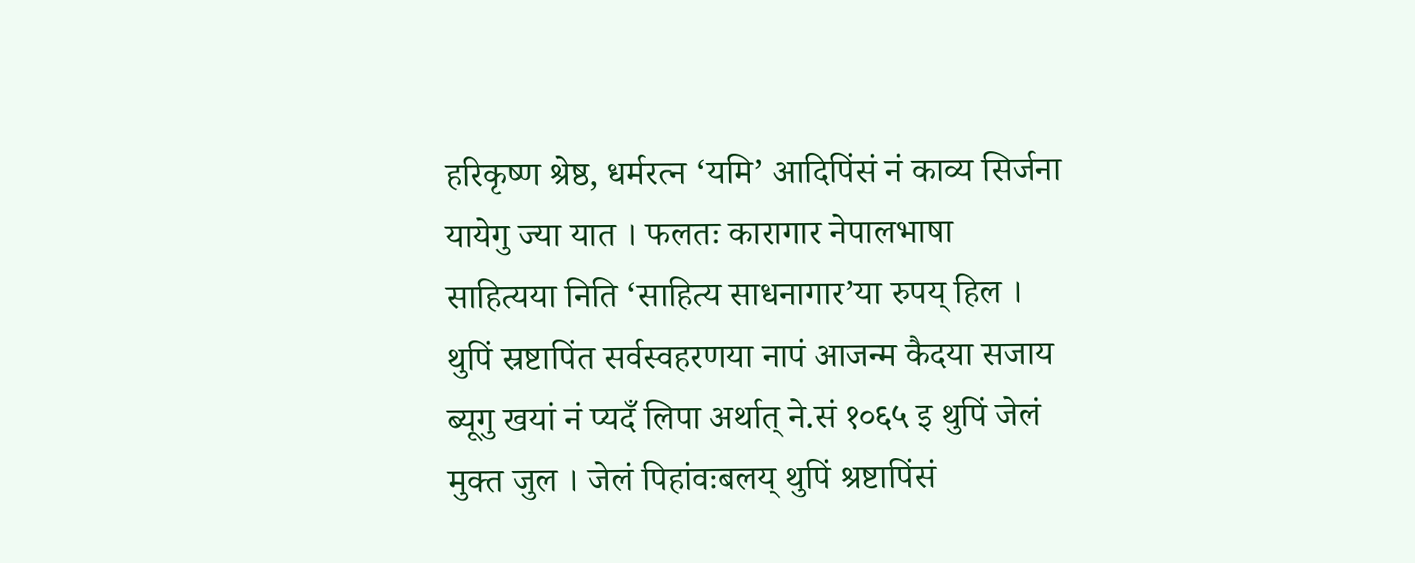हरिकृष्ण श्रेष्ठ, धर्मरत्न ‘यमि’ आदिपिंसं नं काव्य सिर्जना यायेगु ज्या यात । फलतः कारागार नेपालभाषा साहित्यया निति ‘साहित्य साधनागार’या रुपय् हिल । थुपिं स्रष्टापिंत सर्वस्वहरणया नापं आजन्म कैदया सजाय ब्यूगु खयां नं प्यदँ लिपा अर्थात् ने.सं १०६५ इ थुपिं जेलं मुक्त जुल । जेलं पिहांवःबलय् थुपिं श्रष्टापिंसं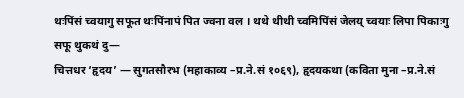थःपिंसं च्वयागु सफूत थःपिंनापं पित ज्वना वल । थथे थीथी च्वमिपिंसं जेलय् च्वयाः लिपा पिकाःगु सफू थुकथं दु—
चित्तधर ‘हृदय’ — सुगतसौरभ (महाकाव्य –प्र.ने.सं १०६९), हृदयकथा (कविता मुना –प्र.ने.सं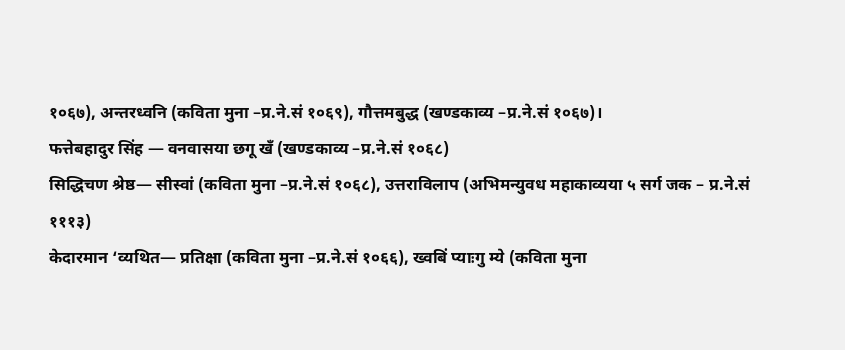१०६७), अन्तरध्वनि (कविता मुना –प्र.ने.सं १०६९), गौत्तमबुद्ध (खण्डकाव्य –प्र.ने.सं १०६७)।
फत्तेबहादुर सिंह — वनवासया छगू खँ (खण्डकाव्य –प्र.ने.सं १०६८)
सिद्धिचण श्रेष्ठ— सीस्वां (कविता मुना –प्र.ने.सं १०६८), उत्तराविलाप (अभिमन्युवध महाकाव्यया ५ सर्ग जक – प्र.ने.सं १११३)
केदारमान ‘व्यथित— प्रतिक्षा (कविता मुना –प्र.ने.सं १०६६), ख्वबिं प्याःगु म्ये (कविता मुना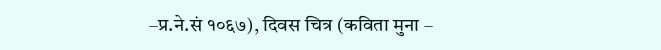–प्र.ने.सं १०६७), दिवस चित्र (कविता मुना –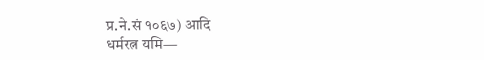प्र.ने.सं १०६७) आदि
धर्मरत्न यमि—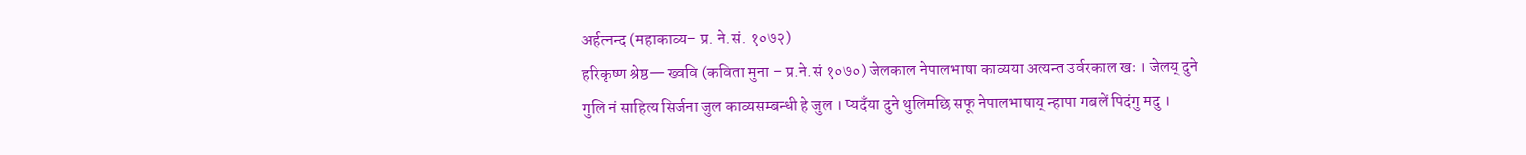अर्हत्नन्द (महाकाव्य– प्र. ने.सं. १०७२)
हरिकृष्ण श्रेष्ठ— ख्ववि (कविता मुना – प्र.ने.सं १०७०) जेलकाल नेपालभाषा काव्यया अत्यन्त उर्वरकाल खः । जेलय् दुने गुलि नं साहित्य सिर्जना जुल काव्यसम्बन्धी हे जुल । प्यदँया दुने थुलिमछि सफू नेपालभाषाय् न्हापा गबलें पिदंगु मदु ।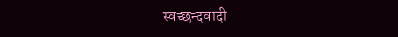स्वच्छन्दवादी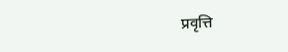प्रवृत्ति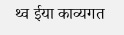थ्व ईया काव्यगत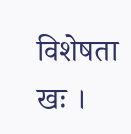विशेषता खः ।